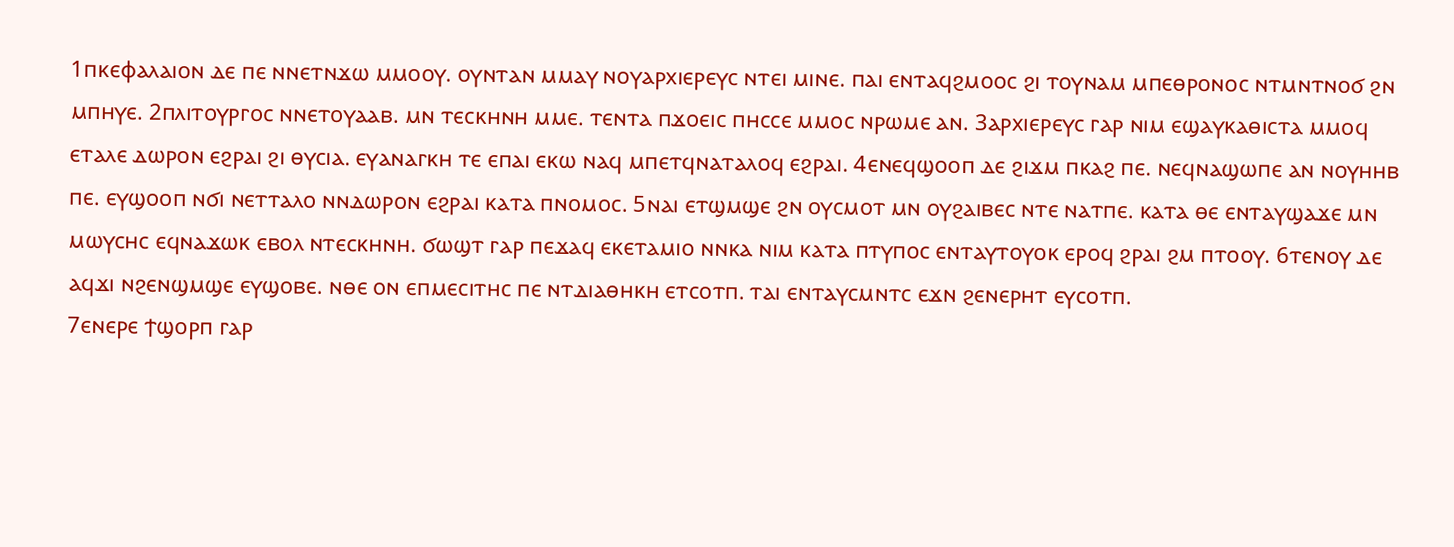1ⲡⲕⲉⲫⲁⲗⲁⲓⲟⲛ ⲇⲉ ⲡⲉ ⲛⲛⲉⲧⲛϫⲱ ⲙⲙⲟⲟⲩ. ⲟⲩⲛⲧⲁⲛ ⲙⲙⲁⲩ ⲛⲟⲩⲁⲣⲭⲓⲉⲣⲉⲩⲥ ⲛⲧⲉⲓ ⲙⲓⲛⲉ. ⲡⲁⲓ ⲉⲛⲧⲁϥϩⲙⲟⲟⲥ ϩⲓ ⲧⲟⲩⲛⲁⲙ ⲙⲡⲉⲑⲣⲟⲛⲟⲥ ⲛⲧⲙⲛⲧⲛⲟϭ ϩⲛ ⲙⲡⲏⲩⲉ. 2ⲡⲗⲓⲧⲟⲩⲣⲅⲟⲥ ⲛⲛⲉⲧⲟⲩⲁⲁⲃ. ⲙⲛ ⲧⲉⲥⲕⲏⲛⲏ ⲙⲙⲉ. ⲧⲉⲛⲧⲁ ⲡϫⲟⲉⲓⲥ ⲡⲏⲥⲥⲉ ⲙⲙⲟⲥ ⲛⲣⲱⲙⲉ ⲁⲛ. 3ⲁⲣⲭⲓⲉⲣⲉⲩⲥ ⲅⲁⲣ ⲛⲓⲙ ⲉϣⲁⲩⲕⲁⲑⲓⲥⲧⲁ ⲙⲙⲟϥ ⲉⲧⲁⲗⲉ ⲇⲱⲣⲟⲛ ⲉϩⲣⲁⲓ ϩⲓ ⲑⲩⲥⲓⲁ. ⲉⲩⲁⲛⲁⲅⲕⲏ ⲧⲉ ⲉⲡⲁⲓ ⲉⲕⲱ ⲛⲁϥ ⲙⲡⲉⲧϥⲛⲁⲧⲁⲗⲟϥ ⲉϩⲣⲁⲓ. 4ⲉⲛⲉϥϣⲟⲟⲡ ⲇⲉ ϩⲓϫⲙ ⲡⲕⲁϩ ⲡⲉ. ⲛⲉϥⲛⲁϣⲱⲡⲉ ⲁⲛ ⲛⲟⲩⲏⲏⲃ ⲡⲉ. ⲉⲩϣⲟⲟⲡ ⲛϭⲓ ⲛⲉⲧⲧⲁⲗⲟ ⲛⲛⲇⲱⲣⲟⲛ ⲉϩⲣⲁⲓ ⲕⲁⲧⲁ ⲡⲛⲟⲙⲟⲥ. 5ⲛⲁⲓ ⲉⲧϣⲙϣⲉ ϩⲛ ⲟⲩⲥⲙⲟⲧ ⲙⲛ ⲟⲩϩⲁⲓⲃⲉⲥ ⲛⲧⲉ ⲛⲁⲧⲡⲉ. ⲕⲁⲧⲁ ⲑⲉ ⲉⲛⲧⲁⲩϣⲁϫⲉ ⲙⲛ ⲙⲱⲩⲥⲏⲥ ⲉϥⲛⲁϫⲱⲕ ⲉⲃⲟⲗ ⲛⲧⲉⲥⲕⲏⲛⲏ. ϭⲱϣⲧ ⲅⲁⲣ ⲡⲉϫⲁϥ ⲉⲕⲉⲧⲁⲙⲓⲟ ⲛⲛⲕⲁ ⲛⲓⲙ ⲕⲁⲧⲁ ⲡⲧⲩⲡⲟⲥ ⲉⲛⲧⲁⲩⲧⲟⲩⲟⲕ ⲉⲣⲟϥ ϩⲣⲁⲓ ϩⲙ ⲡⲧⲟⲟⲩ. 6ⲧⲉⲛⲟⲩ ⲇⲉ ⲁϥϫⲓ ⲛϩⲉⲛϣⲙϣⲉ ⲉⲩϣⲟⲃⲉ. ⲛⲑⲉ ⲟⲛ ⲉⲡⲙⲉⲥⲓⲧⲏⲥ ⲡⲉ ⲛⲧⲇⲓⲁⲑⲏⲕⲏ ⲉⲧⲥⲟⲧⲡ. ⲧⲁⲓ ⲉⲛⲧⲁⲩⲥⲙⲛⲧⲥ ⲉϫⲛ ϩⲉⲛⲉⲣⲏⲧ ⲉⲩⲥⲟⲧⲡ.
7ⲉⲛⲉⲣⲉ ϯϣⲟⲣⲡ ⲅⲁⲣ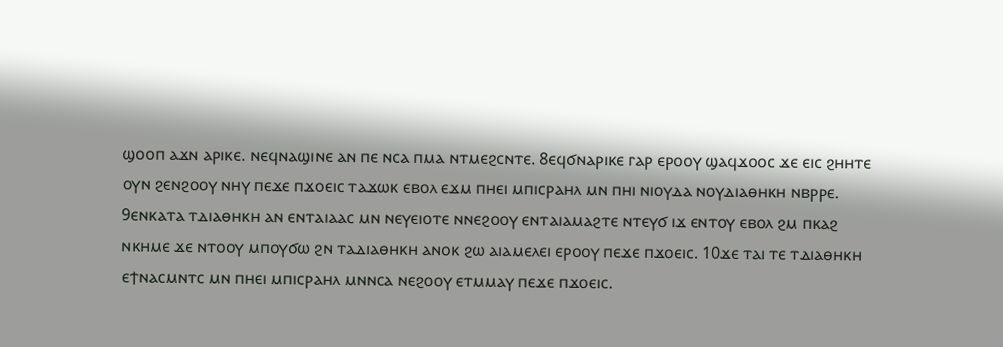ϣⲟⲟⲡ ⲁϫⲛ ⲁⲣⲓⲕⲉ. ⲛⲉϥⲛⲁϣⲓⲛⲉ ⲁⲛ ⲡⲉ ⲛⲥⲁ ⲡⲙⲁ ⲛⲧⲙⲉϩⲥⲛⲧⲉ. 8ⲉϥϭⲛⲁⲣⲓⲕⲉ ⲅⲁⲣ ⲉⲣⲟⲟⲩ ϣⲁϥϫⲟⲟⲥ ϫⲉ ⲉⲓⲥ ϩⲏⲏⲧⲉ ⲟⲩⲛ ϩⲉⲛϩⲟⲟⲩ ⲛⲏⲩ ⲡⲉϫⲉ ⲡϫⲟⲉⲓⲥ ⲧⲁϫⲱⲕ ⲉⲃⲟⲗ ⲉϫⲙ ⲡⲏⲉⲓ ⲙⲡⲓⲥⲣⲁⲏⲗ ⲙⲛ ⲡⲏⲓ ⲛⲓⲟⲩⲇⲁ ⲛⲟⲩⲇⲓⲁⲑⲏⲕⲏ ⲛⲃⲣⲣⲉ. 9ⲉⲛⲕⲁⲧⲁ ⲧⲇⲓⲁⲑⲏⲕⲏ ⲁⲛ ⲉⲛⲧⲁⲓⲁⲁⲥ ⲙⲛ ⲛⲉⲩⲉⲓⲟⲧⲉ ⲛⲛⲉϩⲟⲟⲩ ⲉⲛⲧⲁⲓⲁⲙⲁϩⲧⲉ ⲛⲧⲉⲩϭ ⲓϫ ⲉⲛⲧⲟⲩ ⲉⲃⲟⲗ ϩⲙ ⲡⲕⲁϩ ⲛⲕⲏⲙⲉ ϫⲉ ⲛⲧⲟⲟⲩ ⲙⲡⲟⲩϭⲱ ϩⲛ ⲧⲁⲇⲓⲁⲑⲏⲕⲏ ⲁⲛⲟⲕ ϩⲱ ⲁⲓⲁⲙⲉⲗⲉⲓ ⲉⲣⲟⲟⲩ ⲡⲉϫⲉ ⲡϫⲟⲉⲓⲥ. 10ϫⲉ ⲧⲁⲓ ⲧⲉ ⲧⲇⲓⲁⲑⲏⲕⲏ ⲉϯⲛⲁⲥⲙⲛⲧⲥ ⲙⲛ ⲡⲏⲉⲓ ⲙⲡⲓⲥⲣⲁⲏⲗ ⲙⲛⲛⲥⲁ ⲛⲉϩⲟⲟⲩ ⲉⲧⲙⲙⲁⲩ ⲡⲉϫⲉ ⲡϫⲟⲉⲓⲥ.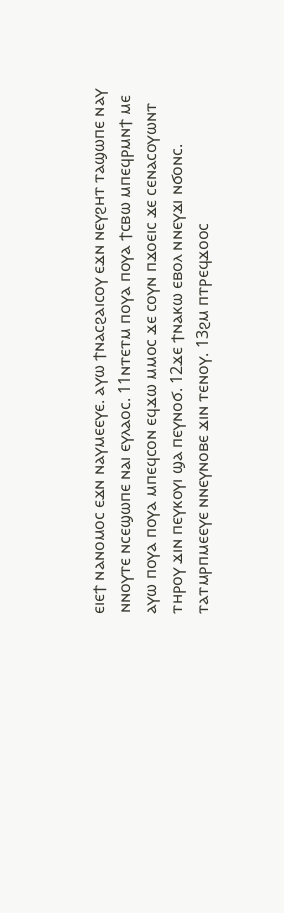ⲉⲓⲉϯ ⲛⲁⲛⲟⲙⲟⲥ ⲉϫⲛ ⲛⲁⲩⲙⲉⲉⲩⲉ. ⲁⲩⲱ ϯⲛⲁⲥϩⲁⲓⲥⲟⲩ ⲉϫⲛ ⲛⲉⲩϩⲏⲧ ⲧⲁϣⲱⲡⲉ ⲛⲁⲩ ⲛⲛⲟⲩⲧⲉ ⲛⲥⲉϣⲱⲡⲉ ⲛⲁⲓ ⲉⲩⲗⲁⲟⲥ. 11ⲛⲧⲉⲧⲙ ⲡⲟⲩⲁ ⲡⲟⲩⲁ ϯⲥⲃⲱ ⲙⲡⲉϥⲣⲙⲛϯ ⲙⲉ ⲁⲩⲱ ⲡⲟⲩⲁ ⲡⲟⲩⲁ ⲙⲡⲉϥⲥⲟⲛ ⲉϥϫⲱ ⲙⲙⲟⲥ ϫⲉ ⲥⲟⲩⲛ ⲡϫⲟⲉⲓⲥ ϫⲉ ⲥⲉⲛⲁⲥⲟⲩⲱⲛⲧ ⲧⲏⲣⲟⲩ ϫⲓⲛ ⲡⲉⲩⲕⲟⲩⲓ ϣⲁ ⲡⲉⲩⲛⲟϭ. 12ϫⲉ ϯⲛⲁⲕⲱ ⲉⲃⲟⲗ ⲛⲛⲉⲩϫⲓ ⲛϭⲟⲛⲥ. ⲧⲁⲧⲙⲣⲡⲙⲉⲉⲩⲉ ⲛⲛⲉⲩⲛⲟⲃⲉ ϫⲓⲛ ⲧⲉⲛⲟⲩ. 13ϩⲙ ⲡⲧⲣⲉϥϫⲟⲟⲥ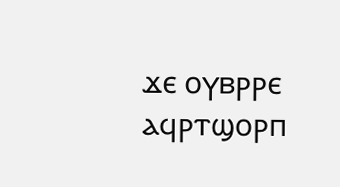ϫⲉ ⲟⲩⲃⲣⲣⲉ ⲁϥⲣⲧϣⲟⲣⲡ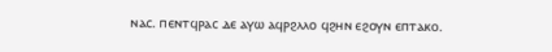ⲛⲁⲥ. ⲡⲉⲛⲧϥⲣⲁⲥ ⲇⲉ ⲁⲩⲱ ⲁϥⲣϩⲗⲗⲟ ϥϩⲏⲛ ⲉϩⲟⲩⲛ ⲉⲡⲧⲁⲕⲟ.